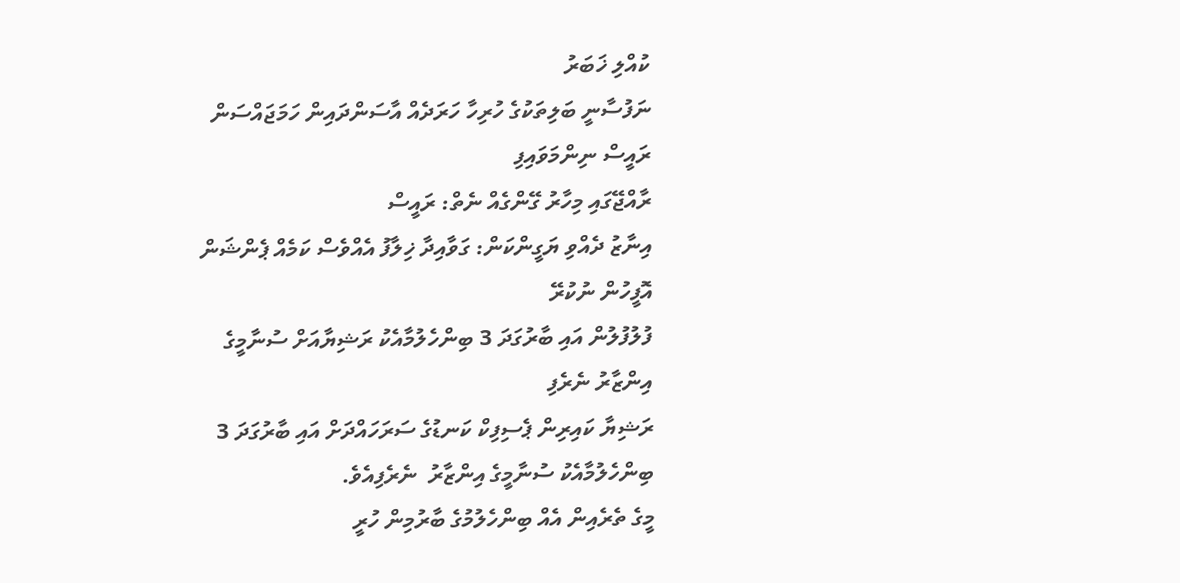ކުއްލި ޚަބަރު
ނަފުސާނީ ބަލިތަކުގެ ހުރިހާ ހަރަދެއް އާސަންދައިން ހަމަޖައްސަން ރައީސް ނިންމަވައިފި
ރާއްޖޭގައި މިހާރު ގޭންގެއް ނެތް: ރައީސް
އިނާޒު ދެއްވި ޔަގީންކަން: ގަވާއިދާ ޚިލާފު އެއްވެސް ކަމެއް ޕެންޝަން އޮފީހުން ނުކުރޭ
ފުލުފުލުން އައި ބާރުގަދަ 3 ބިންހެލުމާއެކު ރަޝިޔާއަށް ސުނާމީގެ އިންޒާރު ނެރެފި
ރަޝިޔާ ކައިރިން ޕެސިފިކް ކަނޑުގެ ސަރަހައްދަށް އައި ބާރުގަދަ 3 ބިންހެލުމާއެކު ސުނާމީގެ އިންޒާރު  ނެރެފިއެވެ.
މީގެ ތެރެއިން އެއް ބިންހެލުމުގެ ބާރުމިން ހުރީ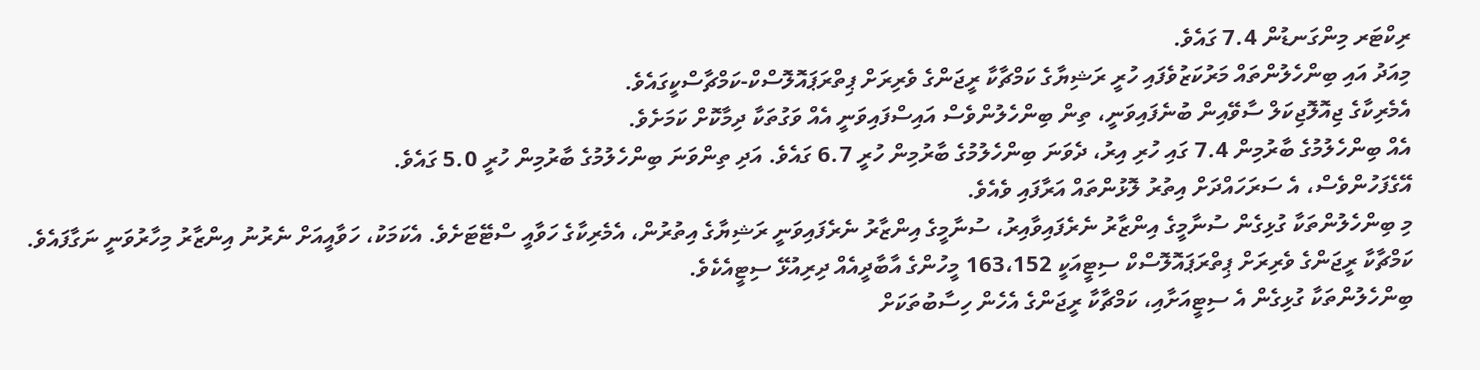ރިކްޓަރ މިންގަނޑުން 7.4 ގައެވެ.
މިއަދު އައި ބިންހެލުންތައް މަރުކަޒުވެފައި ހުރީ ރަޝިޔާގެ ކަމްޗާކާ ރީޖަންގެ ވެރިރަށް ޕިތްރަޕައޮލޮސްކް-ކަމްޗާސްކީގައެވެ.
އެމެރިކާގެ ޖިއޮލޮޖިކަލް ސާވޭއިން ބުނެފައިވަނީ، ތިން ބިންހެލުންވެސް އައިސްފައިވަނީ އެއް ވަގުތަކާ ދިމާކޮށް ކަމަށެވެ.
އެއް ބިންހެލުމުގެ ބާރުމިން 7.4 ގައި ހުރި އިރު، ދެވަނަ ބިންހެލުމުގެ ބާރުމިން ހުރީ 6.7 ގައެވެ. އަދި ތިންވަނަ ބިންހެލުމުގެ ބާރުމިން ހުރީ 5.0 ގައެވެ.
އޭގެފަހުންވެސް، އެ ސަރަހައްދަށް އިތުރު ލޮޅުންތައް އަރާފައި ވެއެވެ.
މި ބިންހެލުންތަކާ ގުޅިގެން ސުނާމީގެ އިންޒާރު ނެރެފައިވާއިރު، ސުނާމީގެ އިންޒާރު ނެރެފައިވަނީ ރަޝިޔާގެ އިތުރުން، އެމެރިކާގެ ހަވާއީ ސްޓޭޓަށެވެ. އެކަމަކު، ހަވާއީއަށް ނެރުނު އިންޒާރު މިހާރުވަނީ ނަގާފައެވެ.
ކަމްޗާކާ ރީޖަންގެ ވެރިރަށް ޕިތްރަޕައޮލޮސްކް ސިޓީއަކީ 163،152 މީހުންގެ އާބާދީއެއް ދިރިއުޅޭ ސިޓީއެކެވެ.
ބިންހެލުންތަކާ ގުޅިގެން އެ ސިޓީއަށާއި، ކަމްޗާކާ ރީޖަންގެ އެހެން ހިސާބުތަކަށް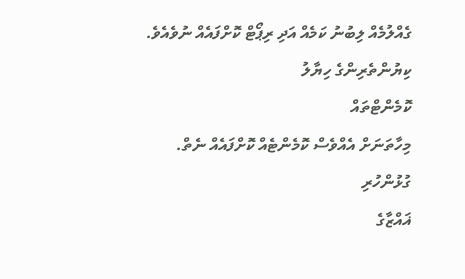ގެއްލުމެއް ލިބުނު ކަމެއް އަދި ރިޕޯޓް ކޮށްފައެއް ނުވެއެވެ.
ކިޔުންތެރިންގެ ހިޔާލު
ކޮމެންޓްތައް
މިހާތަނަށް އެއްވެސް ކޮމެންޓެއް ކޮށްފައެއް ނެތް.
ގުޅުންހުރި
ޣައްޒާގެ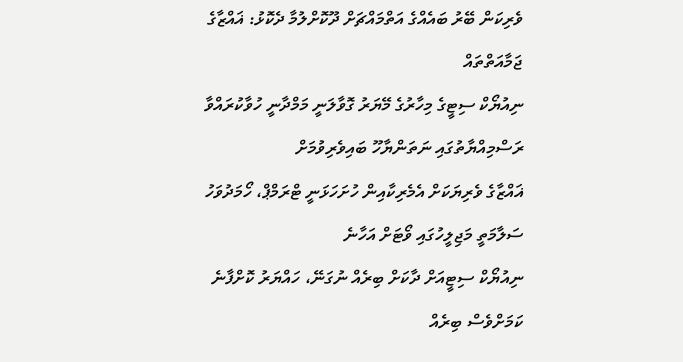ވެރިކަން ބޭރު ބައެއްގެ އަތްމައްޗަށް ދޫކޮށްލުމާ ދެކޮޅު: ޣައްޒާގެ ޖަމާއަތްތައް
ނިއުޔޯކް ސިޓީގެ މިހާރުގެ މޭޔަރު ގޮވާލަނީ މަމްދާނީ ހުވާކުރައްވާ ރަސްމިއްޔާތުގައި ނަތަންޔާހޫ ބައިވެރިވުމަށް
ޣައްޒާގެ ވެރިޔަކަށް އެމެރިކާއިން ހުށަހަޅަނީ ޓްރަމްޕް، ހޯމަދުވަހު ސަލާމަތީ މަޖިލީހުގައި ވޯޓަށް އަހާނެ
ނިއުޔޯކް ސިޓީއަށް ދާކަށް ބިރެއް ނުގަނޭ، ހައްޔަރު ކޮށްފާނެ ކަމަށްވެސް ބިރެއް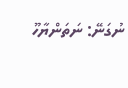ނުގަނޭ: ނަތަންޔާހޫ